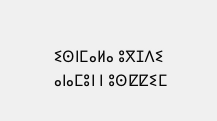ⵉⵙⵏⵎⴰⵍⴰ ⵓⴳⵊⴷⵉ ⴰⵏⴰⵎⵓⵏ ⵏ ⵓⵙⵇⵇⵉⵎ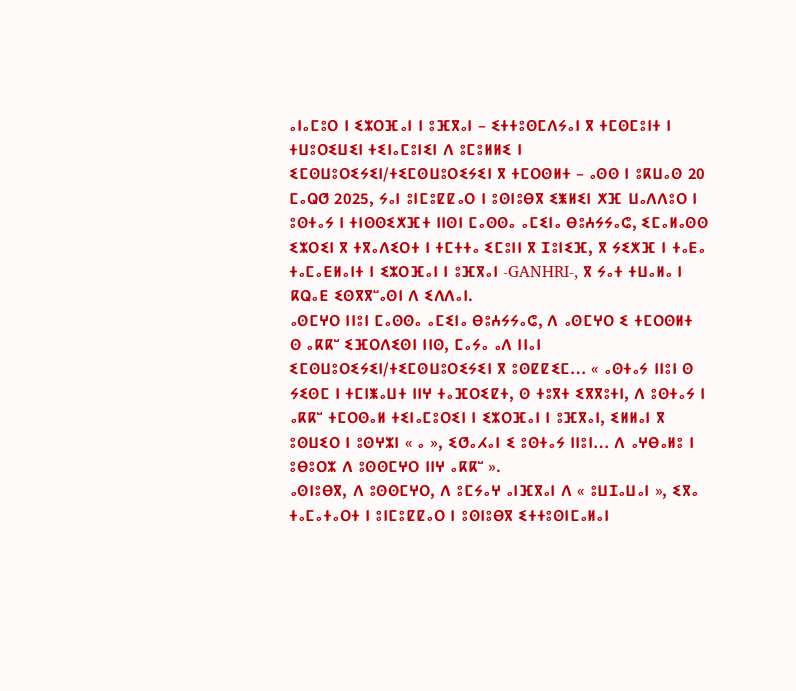ⴰⵏⴰⵎⵓⵔ ⵏ ⵉⵣⵔⴼⴰⵏ ⵏ ⵓⴼⴳⴰⵏ – ⵉⵜⵜⵓⵙⵎⴷⵢⴰⵏ ⴳ ⵜⵎⵙⵎⵓⵏⵜ ⵏ ⵜⵡⵓⵔⵉⵡⵉⵏ ⵜⵉⵏⴰⵎⵓⵏⵉⵏ ⴷ ⵓⵎⵓⵍⵍⵉ ⵏ ⵉⵎⵙⵡⵓⵔⵉⵢⵉⵏ/ⵜⵉⵎⵙⵡⵓⵔⵉⵢⵉⵏ ⴳ ⵜⵎⵔⵙⵍⵜ – ⴰⵙⵙ ⵏ ⵓⴽⵡⴰⵙ 20 ⵎⴰⵕⵚ 2025, ⵢⴰⵏ ⵓⵏⵎⵓⵇⵇⴰⵔ ⵏ ⵓⵙⵏⵓⴱⴳ ⵉⵥⵍⵉⵏ ⵅⴼ ⵡⴰⴷⴷⵓⵔ ⵏ ⵓⵙⵜⴰⵢ ⵏ ⵜⵏⵙⵙⵉⵅⴼⵜ ⵏⵏⵙⵏ ⵎⴰⵙⵙⴰ ⴰⵎⵉⵏⴰ ⴱⵓⵄⵢⵢⴰⵛ, ⵉⵎⴰⵍⴰⵙⵙ ⵉⵣⵔⵉⵏ ⴳ ⵜⴳⴰⴷⵉⵔⵜ ⵏ ⵜⵎⵜⵜⴰ ⵉⵎⵓⵏⵏ ⴳ ⵊⵓⵏⵉⴼ, ⴳ ⵢⵉⵅⴼ ⵏ ⵜⴰⴹⴰ ⵜⴰⵎⴰⴹⵍⴰⵏⵜ ⵏ ⵉⵣⵔⴼⴰⵏ ⵏ ⵓⴼⴳⴰⵏ -GANHRI-, ⴳ ⵢⴰⵜ ⵜⵡⴰⵍⴰ ⵏ ⴽⵕⴰⴹ ⵉⵙⴳⴳⵯⴰⵙⵏ ⴷ ⵉⴷⴷⴰⵏ.
ⴰⵙⵎⵖⵔ ⵏⵏⵓⵏ ⵎⴰⵙⵙⴰ ⴰⵎⵉⵏⴰ ⴱⵓⵄⵢⵢⴰⵛ, ⴷ ⴰⵙⵎⵖⵔ ⵉ ⵜⵎⵔⵙⵍⵜ ⵙ ⴰⴽⴽⵯ ⵉⴼⵔⴷⵉⵙⵏ ⵏⵏⵙ, ⵎⴰⵢⴰ ⴰⴷ ⵏⵏⴰⵏ ⵉⵎⵙⵡⵓⵔⵉⵢⵉⵏ/ⵜⵉⵎⵙⵡⵓⵔⵉⵢⵉⵏ ⴳ ⵓⵙⵇⵇⵉⵎ… « ⴰⵙⵜⴰⵢ ⵏⵏⵓⵏ ⵙ ⵢⵉⵙⵎ ⵏ ⵜⵎⵏⵥⴰⵡⵜ ⵏⵏⵖ ⵜⴰⴼⵔⵉⵇⵜ, ⵙ ⵜⵓⴳⵜ ⵉⴳⴳⵓⵜⵏ, ⴷ ⵓⵙⵜⴰⵢ ⵏ ⴰⴽⴽⵯ ⵜⵎⵔⵙⴰⵍ ⵜⵉⵏⴰⵎⵓⵔⵉⵏ ⵏ ⵉⵣⵔⴼⴰⵏ ⵏ ⵓⴼⴳⴰⵏ, ⵉⵍⵍⴰⵏ ⴳ ⵓⵙⵡⵉⵔ ⵏ ⵓⵙⵖⵣⵏ « ⴰ », ⵉⵚⴰⵃⴰⵏ ⵉ ⵓⵙⵜⴰⵢ ⵏⵏⵓⵏ… ⴷ ⴰⵖⴱⴰⵍⵓ ⵏ ⵓⴱⵓⵔⵣ ⴷ ⵓⵙⵙⵎⵖⵔ ⵏⵏⵖ ⴰⴽⴽⵯ ».
ⴰⵙⵏⵓⴱⴳ, ⴷ ⵓⵙⵙⵎⵖⵔ, ⴷ ⵓⵎⵢⴰⵖ ⴰⵏⴼⴳⴰⵏ ⴷ « ⵓⵡⵊⴰⵡⴰⵏ », ⵉⴳⴰ ⵜⴰⵎⴰⵜⴰⵔⵜ ⵏ ⵓⵏⵎⵓⵇⵇⴰⵔ ⵏ ⵓⵙⵏⵓⴱⴳ ⵉⵜⵜⵓⵙⵏⵎⴰⵍⴰⵏ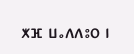ⵅⴼ ⵡⴰⴷⴷⵓⵔ ⵏ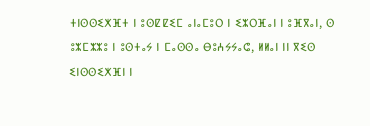ⵜⵏⵙⵙⵉⵅⴼⵜ ⵏ ⵓⵙⵇⵇⵉⵎ ⴰⵏⴰⵎⵓⵔ ⵏ ⵉⵣⵔⴼⴰⵏ ⵏ ⵓⴼⴳⴰⵏ, ⵙ ⵓⵣⵎⵣⵣⵓ ⵏ ⵓⵙⵜⴰⵢ ⵏ ⵎⴰⵙⵙⴰ ⴱⵓⵄⵢⵢⴰⵛ, ⵍⵍⴰⵏ ⵏⵏ ⴳⵉⵙ ⵉⵏⵙⵙⵉⵅⴼⵏ ⵏ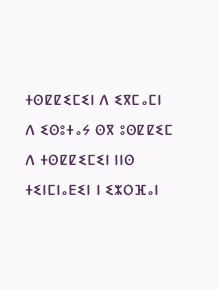ⵜⵙⵇⵇⵉⵎⵉⵏ ⴷ ⵉⴳⵎⴰⵎⵏ ⴷ ⵉⵙⵓⵜⴰⵢ ⵙⴳ ⵓⵙⵇⵇⵉⵎ ⴷ ⵜⵙⵇⵇⵉⵎⵉⵏ ⵏⵏⵙ ⵜⵉⵏⵎⵏⴰⴹⵉⵏ ⵏ ⵉⵣⵔⴼⴰⵏ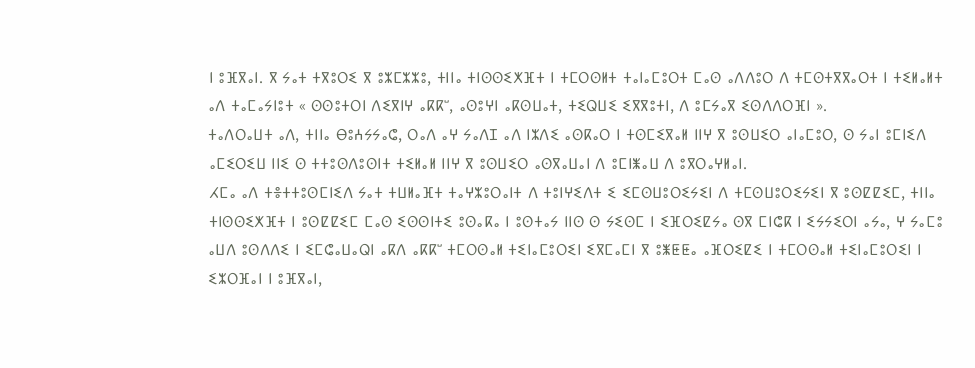ⵏ ⵓⴼⴳⴰⵏ. ⴳ ⵢⴰⵜ ⵜⴳⵓⵔⵉ ⴳ ⵓⵣⵎⵣⵣⵓ, ⵜⵏⵏⴰ ⵜⵏⵙⵙⵉⵅⴼⵜ ⵏ ⵜⵎⵔⵙⵍⵜ ⵜⴰⵏⴰⵎⵓⵔⵜ ⵎⴰⵙ ⴰⴷⴷⵓⵔ ⴷ ⵜⵎⵙⵜⴳⴳⴰⵔⵜ ⵏ ⵜⵉⵍⴰⵍⵜ ⴰⴷ ⵜⴰⵎⴰⵢⵏⵓⵜ « ⵙⵙⵓⵜⵔⵏ ⴷⵉⴳⵏⵖ ⴰⴽⴽⵯ, ⴰⵙⵓⵖⵏ ⴰⴽⵙⵡⴰⵜ, ⵜⵉⵕⵡⵉ ⵉⴳⴳⵓⵜⵏ, ⴷ ⵓⵎⵢⴰⴳ ⵉⵙⴷⴷⵔⴼⵏ ».
ⵜⴰⴷⵔⴰⵡⵜ ⴰⴷ, ⵜⵏⵏⴰ ⴱⵓⵄⵢⵢⴰⵛ, ⵔⴰⴷ ⴰⵖ ⵢⴰⴷⵊ ⴰⴷ ⵏⵣⴷⵉ ⴰⵙⴽⴰⵔ ⵏ ⵜⵙⵎⵉⴳⴰⵍ ⵏⵏⵖ ⴳ ⵓⵙⵡⵉⵔ ⴰⵏⴰⵎⵓⵔ, ⵙ ⵢⴰⵏ ⵓⵎⵏⵉⴷ ⴰⵎⵉⵔⵉⵡ ⵏⵏⵉ ⵙ ⵜⵜⵓⵙⴷⵓⵙⵏⵜ ⵜⵉⵍⴰⵍ ⵏⵏⵖ ⴳ ⵓⵙⵡⵉⵔ ⴰⵙⴳⴰⵡⴰⵏ ⴷ ⵓⵎⵏⵥⴰⵡ ⴷ ⵓⴳⵔⴰⵖⵍⴰⵏ.
ⵃⵎⴰ ⴰⴷ ⵜⴻⵜⵜⵓⵙⵎⵏⵉⴷ ⵢⴰⵜ ⵜⵡⵍⴰⴼⵜ ⵜⴰⵖⵣⵓⵔⴰⵏⵜ ⴷ ⵜⵓⵏⵖⵉⴷⵜ ⵉ ⵉⵎⵙⵡⵓⵔⵉⵢⵉⵏ ⴷ ⵜⵎⵙⵡⵓⵔⵉⵢⵉⵏ ⴳ ⵓⵙⵇⵇⵉⵎ, ⵜⵏⵏⴰ ⵜⵏⵙⵙⵉⵅⴼⵜ ⵏ ⵓⵙⵇⵇⵉⵎ ⵎⴰⵙ ⵉⵙⵙⵏⵜⵉ ⵓⵙⴰⴽⴰ ⵏ ⵓⵙⵜⴰⵢ ⵏⵏⵙ ⵙ ⵢⵉⵙⵎ ⵏ ⵉⴼⵔⵉⵇⵢⴰ ⵙⴳ ⵎⵏⵛⴽ ⵏ ⵉⵢⵢⵉⵔⵏ ⴰⵢⴰ, ⵖ ⵢⴰⵎⵓ ⴰⵡⴷ ⵓⵙⴷⴷⵉ ⵏ ⵉⵎⵛⴰⵡⴰⵕⵏ ⴰⴽⴷ ⴰⴽⴽⵯ ⵜⵎⵔⵙⴰⵍ ⵜⵉⵏⴰⵎⵓⵔⵉⵏ ⵉⴳⵎⴰⵎⵏ ⴳ ⵓⵥⵟⵟⴰ ⴰⴼⵔⵉⵇⵉ ⵏ ⵜⵎⵔⵙⴰⵍ ⵜⵉⵏⴰⵎⵓⵔⵉⵏ ⵏ ⵉⵣⵔⴼⴰⵏ ⵏ ⵓⴼⴳⴰⵏ,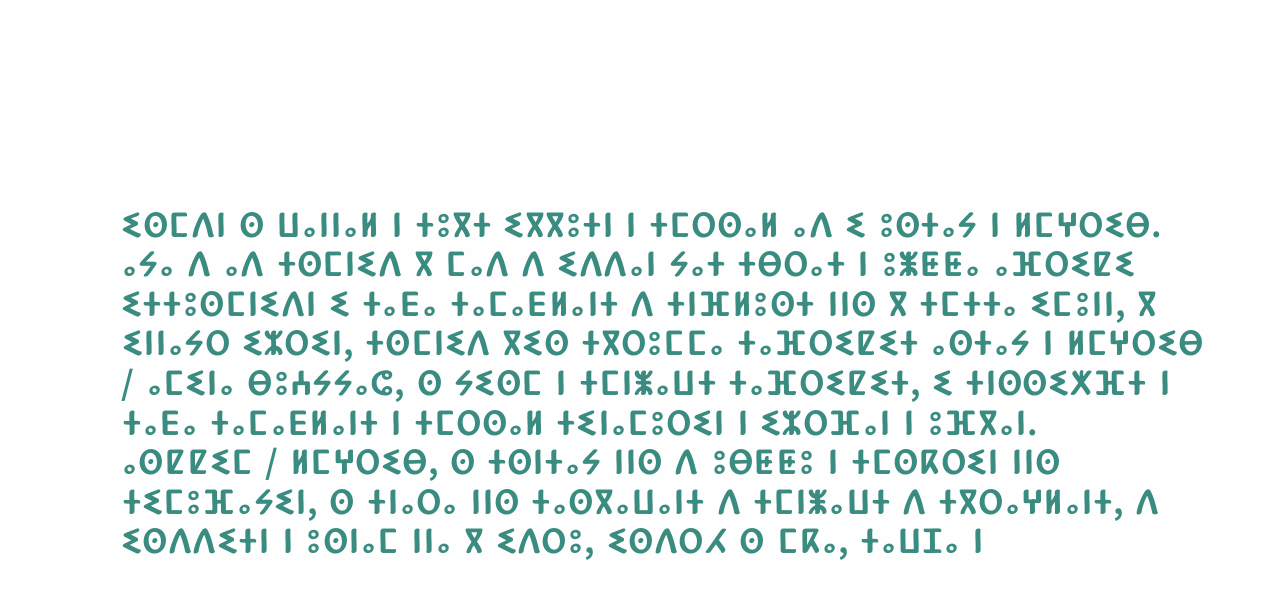ⵉⵙⵎⴷⵏ ⵙ ⵡⴰⵏⵏⴰⵍ ⵏ ⵜⵓⴳⵜ ⵉⴳⴳⵓⵜⵏ ⵏ ⵜⵎⵔⵙⴰⵍ ⴰⴷ ⵉ ⵓⵙⵜⴰⵢ ⵏ ⵍⵎⵖⵔⵉⴱ. ⴰⵢⴰ ⴷ ⴰⴷ ⵜⵙⵎⵏⵉⴷ ⴳ ⵎⴰⴷ ⴷ ⵉⴷⴷⴰⵏ ⵢⴰⵜ ⵜⴱⵔⴰⵜ ⵏ ⵓⵥⵟⵟⴰ ⴰⴼⵔⵉⵇⵉ ⵉⵜⵜⵓⵙⵎⵏⵉⴷⵏ ⵉ ⵜⴰⴹⴰ ⵜⴰⵎⴰⴹⵍⴰⵏⵜ ⴷ ⵜⵏⴼⵍⵓⵙⵜ ⵏⵏⵙ ⴳ ⵜⵎⵜⵜⴰ ⵉⵎⵓⵏⵏ, ⴳ ⵉⵏⵏⴰⵢⵔ ⵉⵣⵔⵉⵏ, ⵜⵙⵎⵏⵉⴷ ⴳⵉⵙ ⵜⴳⵔⵓⵎⵎⴰ ⵜⴰⴼⵔⵉⵇⵉⵜ ⴰⵙⵜⴰⵢ ⵏ ⵍⵎⵖⵔⵉⴱ / ⴰⵎⵉⵏⴰ ⴱⵓⵄⵢⵢⴰⵛ, ⵙ ⵢⵉⵙⵎ ⵏ ⵜⵎⵏⵥⴰⵡⵜ ⵜⴰⴼⵔⵉⵇⵉⵜ, ⵉ ⵜⵏⵙⵙⵉⵅⴼⵜ ⵏ ⵜⴰⴹⴰ ⵜⴰⵎⴰⴹⵍⴰⵏⵜ ⵏ ⵜⵎⵔⵙⴰⵍ ⵜⵉⵏⴰⵎⵓⵔⵉⵏ ⵏ ⵉⵣⵔⴼⴰⵏ ⵏ ⵓⴼⴳⴰⵏ.
ⴰⵙⵇⵇⵉⵎ / ⵍⵎⵖⵔⵉⴱ, ⵙ ⵜⵙⵏⵜⴰⵢ ⵏⵏⵙ ⴷ ⵓⴱⵟⵟⵓ ⵏ ⵜⵎⵙⴽⵔⵉⵏ ⵏⵏⵙ ⵜⵉⵎⵓⴼⴰⵢⵉⵏ, ⵙ ⵜⵏⴰⵔⴰ ⵏⵏⵙ ⵜⴰⵙⴳⴰⵡⴰⵏⵜ ⴷ ⵜⵎⵏⵥⴰⵡⵜ ⴷ ⵜⴳⵔⴰⵖⵍⴰⵏⵜ, ⴷ ⵉⵙⴷⴷⵉⵜⵏ ⵏ ⵓⵙⵏⴰⵎ ⵏⵏⴰ ⴳ ⵉⴷⵔⵓ, ⵉⵙⴷⵔⵃ ⵙ ⵎⴽⴰ, ⵜⴰⵡⵊⴰ ⵏ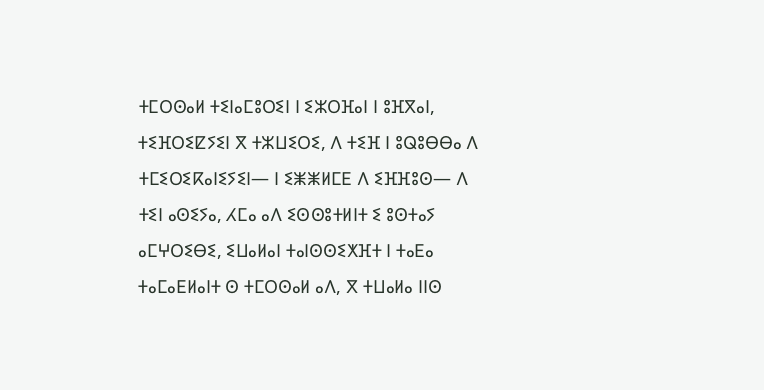ⵜⵎⵔⵙⴰⵍ ⵜⵉⵏⴰⵎⵓⵔⵉⵏ ⵏ ⵉⵣⵔⴼⴰⵏ ⵏ ⵓⴼⴳⴰⵏ, ⵜⵉⴼⵔⵉⵇⵢⵉⵏ ⴳ ⵜⵣⵡⵉⵔⵉ, ⴷ ⵜⵉⴼ ⵏ ⵓⵕⵓⴱⴱⴰ ⴷ ⵜⵎⵉⵔⵉⴽⴰⵏⵉⵢⵉⵏ— ⵏ ⵉⵥⵥⵍⵎⴹ ⴷ ⵉⴼⴼⵓⵙ— ⴷ ⵜⵉⵏ ⴰⵙⵉⵢⴰ, ⵃⵎⴰ ⴰⴷ ⵉⵙⵙⵓⵜⵍⵏⵜ ⵉ ⵓⵙⵜⴰⵢ ⴰⵎⵖⵔⵉⴱⵉ, ⵉⵡⴰⵍⴰⵏ ⵜⴰⵏⵙⵙⵉⵅⴼⵜ ⵏ ⵜⴰⴹⴰ ⵜⴰⵎⴰⴹⵍⴰⵏⵜ ⵙ ⵜⵎⵔⵙⴰⵍ ⴰⴷ, ⴳ ⵜⵡⴰⵍⴰ ⵏⵏⵙ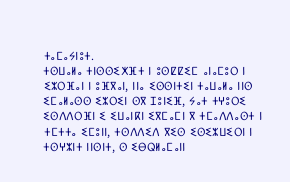ⵜⴰⵎⴰⵢⵏⵓⵜ.
ⵜⵙⵡⴰⵍⴰ ⵜⵏⵙⵙⵉⵅⴼⵜ ⵏ ⵓⵙⵇⵇⵉⵎ ⴰⵏⴰⵎⵓⵔ ⵏ ⵉⵣⵔⴼⴰⵏ ⵏ ⵓⴼⴳⴰⵏ, ⵏⵏⴰ ⵉⵙⵙⵏⵜⵉⵏ ⵜⴰⵡⴰⵍⴰ ⵏⵏⵙ ⵉⵎⴰⵍⴰⵙⵙ ⵉⵣⵔⵉⵏ ⵙⴳ ⵊⵓⵏⵉⴼ, ⵢⴰⵜ ⵜⵖⵓⵔⵉ ⵉⵙⴷⴷⵔⴼⵏ ⵉ ⵉⵡⴰⵏⴽⵏ ⵉⴳⵎⴰⵎⵏ ⴳ ⵜⵎⴰⴷⴷⴰⵙⵜ ⵏ ⵜⵎⵜⵜⴰ ⵉⵎⵓⵏⵏ, ⵜⵙⴷⴷⵉⴷ ⴳⵉⵙ ⵉⵙⵉⵣⵡⵉⵔⵏ ⵏ ⵜⵙⵖⵣⵏⵜ ⵏⵏⵙⵏⵜ, ⵙ ⵉⴱⵕⵍⴰⵎⴰⵏⵏ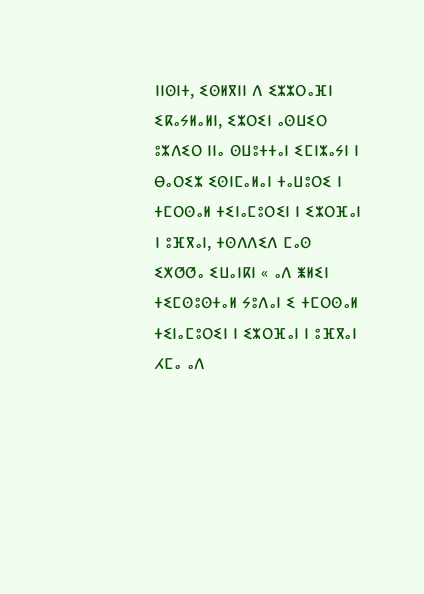ⵏⵏⵙⵏⵜ, ⵉⵙⵍⴳⵏⵏ ⴷ ⵉⵣⵣⵔⴰⴼⵏ ⵉⴽⴰⵢⵍⴰⵍⵏ, ⵉⵣⵔⵉⵏ ⴰⵙⵡⵉⵔ ⵓⵣⴷⵉⵔ ⵏⵏⴰ ⵙⵡⵓⵜⵜⴰⵏ ⵉⵎⵏⵣⴰⵢⵏ ⵏ ⴱⴰⵔⵉⵣ ⵉⵙⵏⵎⴰⵍⴰⵏ ⵜⴰⵡⵓⵔⵉ ⵏ ⵜⵎⵔⵙⴰⵍ ⵜⵉⵏⴰⵎⵓⵔⵉⵏ ⵏ ⵉⵣⵔⴼⴰⵏ ⵏ ⵓⴼⴳⴰⵏ, ⵜⵙⴷⴷⵉⴷ ⵎⴰⵙ ⵉⵅⵚⵚⴰ ⵉⵡⴰⵏⴽⵏ « ⴰⴷ ⵥⵍⵉⵏ ⵜⵉⵎⵙⵓⵙⵜⴰⵍ ⵢⵓⴷⴰⵏ ⵉ ⵜⵎⵔⵙⴰⵍ ⵜⵉⵏⴰⵎⵓⵔⵉⵏ ⵏ ⵉⵣⵔⴼⴰⵏ ⵏ ⵓⴼⴳⴰⵏ ⵃⵎⴰ ⴰⴷ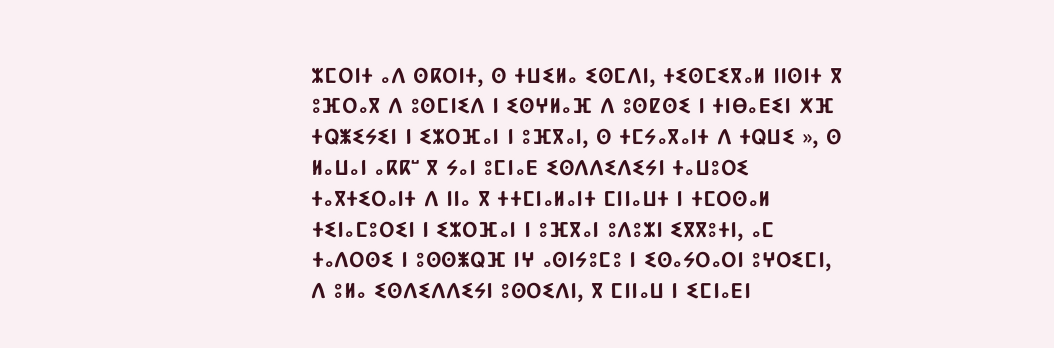ⵣⵎⵔⵏⵜ ⴰⴷ ⵙⴽⵔⵏⵜ, ⵙ ⵜⵡⵉⵍⴰ ⵉⵙⵎⴷⵏ, ⵜⵉⵙⵎⵉⴳⴰⵍ ⵏⵏⵙⵏⵜ ⴳ ⵓⴼⵔⴰⴳ ⴷ ⵓⵙⵎⵏⵉⴷ ⵏ ⵉⵙⵖⵍⴰⴼ ⴷ ⵓⵙⵇⵙⵉ ⵏ ⵜⵏⴱⴰⴹⵉⵏ ⵅⴼ ⵜⵕⵥⵉⵢⵉⵏ ⵏ ⵉⵣⵔⴼⴰⵏ ⵏ ⵓⴼⴳⴰⵏ, ⵙ ⵜⵎⵢⴰⴳⴰⵏⵜ ⴷ ⵜⵕⵡⵉ », ⵙ ⵍⴰⵡⴰⵏ ⴰⴽⴽⵯ ⴳ ⵢⴰⵏ ⵓⵎⵏⴰⴹ ⵉⵙⴷⴷⵉⴷⵉⵢⵏ ⵜⴰⵡⵓⵔⵉ ⵜⴰⴳⵜⵉⵔⴰⵏⵜ ⴷ ⵏⵏⴰ ⴳ ⵜⵜⵎⵏⴰⵍⴰⵏⵜ ⵎⵏⵏⴰⵡⵜ ⵏ ⵜⵎⵔⵙⴰⵍ ⵜⵉⵏⴰⵎⵓⵔⵉⵏ ⵏ ⵉⵣⵔⴼⴰⵏ ⵏ ⵓⴼⴳⴰⵏ ⵓⴷⵓⵣⵏ ⵉⴳⴳⵓⵜⵏ, ⴰⵎ ⵜⴰⴷⵔⵙⵉ ⵏ ⵓⵙⵙⵥⵕⴼ ⵏⵖ ⴰⵙⵏⵢⵓⵎⵓ ⵏ ⵉⵙⴰⵢⵔⴰⵔⵏ ⵓⵖⵔⵉⵎⵏ, ⴷ ⵓⵍⴰ ⵉⵙⴷⵉⴷⴷⵉⵢⵏ ⵓⵙⵔⵉⴷⵏ, ⴳ ⵎⵏⵏⴰⵡ ⵏ ⵉⵎⵏⴰⴹⵏ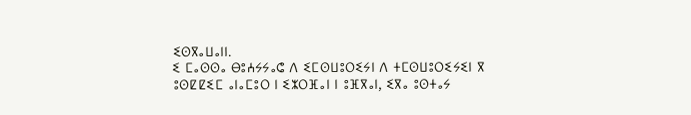ⵉⵙⴳⴰⵡⴰⵏⵏ.
ⵉ ⵎⴰⵙⵙⴰ ⴱⵓⵄⵢⵢⴰⵛ ⴷ ⵉⵎⵙⵡⵓⵔⵉⵢⵏ ⴷ ⵜⵎⵙⵡⵓⵔⵉⵢⵉⵏ ⴳ ⵓⵙⵇⵇⵉⵎ ⴰⵏⴰⵎⵓⵔ ⵏ ⵉⵣⵔⴼⴰⵏ ⵏ ⵓⴼⴳⴰⵏ, ⵉⴳⴰ ⵓⵙⵜⴰⵢ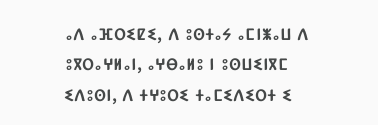ⴰⴷ ⴰⴼⵔⵉⵇⵉ, ⴷ ⵓⵙⵜⴰⵢ ⴰⵎⵏⵥⴰⵡ ⴷ ⵓⴳⵔⴰⵖⵍⴰⵏ, ⴰⵖⴱⴰⵍⵓ ⵏ ⵓⵙⵡⵉⵏⴳⵎ ⵉⴷⵓⵙⵏ, ⴷ ⵜⵖⵓⵔⵉ ⵜⴰⵎⵉⴷⵉⵔⵜ ⵉ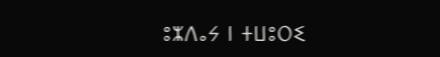ⵓⵣⴷⴰⵢ ⵏ ⵜⵡⵓⵔⵉ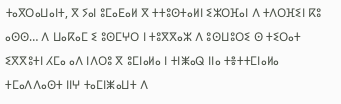ⵜⴰⴳⵔⴰⵡⴰⵏⵜ, ⴳ ⵢⴰⵏ ⵓⵎⴰⴹⴰⵍ ⴳ ⵜⵜⵓⵙⵜⴰⵍⵏ ⵉⵣⵔⴼⴰⵏ ⴷ ⵜⴷⵔⴼⵉⵏ ⴽⵓ ⴰⵙⵙ… ⴷ ⵡⴰⴽⴰⵎ ⵉ ⵓⵙⵎⵖⵔ ⵏ ⵜⵓⴳⴳⴰⵣ ⴷ ⵓⵙⵡⵓⵔⵉ ⵙ ⵜⵉⵔⴰⵜ ⵉⴳⴳⵓⵜⵏ ⵃⵎⴰ ⴰⴷ ⵏⴷⵔⵓ ⴳ ⵓⵎⵏⴰⵍⴰ ⵏ ⵜⵏⵥⴰⵕ ⵏⵏⴰ ⵜⴻⵜⵜⵎⵏⴰⵍⴰ ⵜⵎⴰⴷⴷⴰⵙⵜ ⵏⵏⵖ ⵜⴰⵎⵏⵥⴰⵡⵜ ⴷ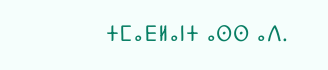ⵜⵎⴰⴹⵍⴰⵏⵜ ⴰⵙⵙ ⴰⴷ.